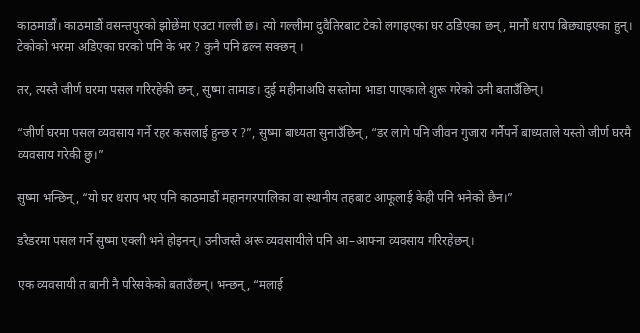काठमाडौं। काठमाडौं वसन्तपुरको झोछेंमा एउटा गल्ली छ। त्यो गल्लीमा दुवैतिरबाट टेको लगाइएका घर ठडिएका छन्, मानौं धराप बिछ्याइएका हुन्। टेकोको भरमा अडिएका घरको पनि के भर ? कुनै पनि ढल्न सक्छन् ।

तर, त्यस्तै जीर्ण घरमा पसल गरिरहेकी छन्, सुष्मा तामाङ। दुई महीनाअघि सस्तोमा भाडा पाएकाले शुरू गरेको उनी बताउँछिन्।

“जीर्ण घरमा पसल व्यवसाय गर्ने रहर कसलाई हुन्छ र ?”, सुष्मा बाध्यता सुनाउँछिन्, “डर लागे पनि जीवन गुजारा गर्नैपर्ने बाध्यताले यस्तो जीर्ण घरमै व्यवसाय गरेकी छु।”

सुष्मा भन्छिन्, “यो घर धराप भए पनि काठमाडौं महानगरपालिका वा स्थानीय तहबाट आफूलाई केही पनि भनेको छैन।”

डरैडरमा पसल गर्ने सुष्मा एक्ली भने होइनन्। उनीजस्तै अरू व्यवसायीले पनि आ–आफ्ना व्यवसाय गरिरहेछन्।

एक व्यवसायी त बानी नै परिसकेको बताउँछन्। भन्छन्, “मलाई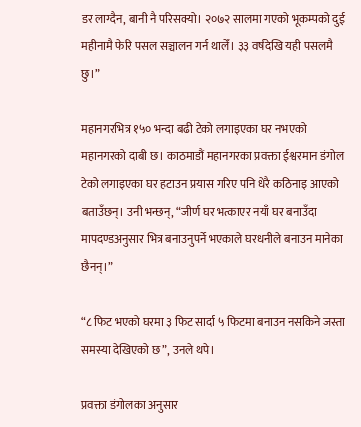डर लाग्दैन, बानी नै परिसक्यो। २०७२ सालमा गएको भूकम्पको दुई महीनामै फेरि पसल सञ्चालन गर्न थालेँ। ३३ वर्षदेखि यही पसलमै छु।”

महानगरभित्र १५० भन्दा बढी टेको लगाइएका घर नभएको महानगरको दाबी छ। काठमाडौं महानगरका प्रवक्ता ईश्वरमान डंगोल टेको लगाइएका घर हटाउन प्रयास गरिए पनि धेरै कठिनाइ आएको बताउँछन्। उनी भन्छन्, “जीर्ण घर भत्काएर नयाँ घर बनाउँदा मापदण्डअनुसार भित्र बनाउनुपर्ने भएकाले घरधनीले बनाउन मानेका छैनन्।”

“८ फिट भएको घरमा ३ फिट सार्दा ५ फिटमा बनाउन नसकिने जस्ता समस्या देखिएको छ”, उनले थपे।

प्रवक्ता डंगोलका अनुसार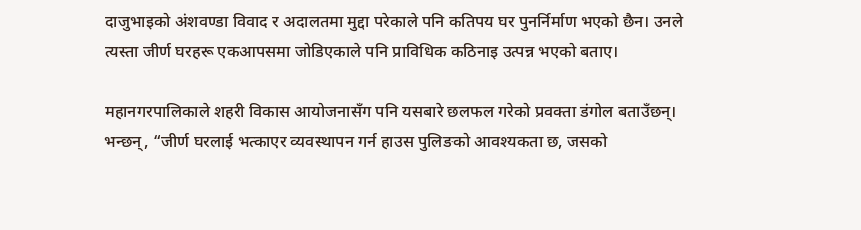दाजुभाइको अंशवण्डा विवाद र अदालतमा मुद्दा परेकाले पनि कतिपय घर पुनर्निर्माण भएको छैन। उनले त्यस्ता जीर्ण घरहरू एकआपसमा जोडिएकाले पनि प्राविधिक कठिनाइ उत्पन्न भएको बताए।

महानगरपालिकाले शहरी विकास आयोजनासँग पनि यसबारे छलफल गरेको प्रवक्ता डंगोल बताउँछन्। भन्छन्, “जीर्ण घरलाई भत्काएर व्यवस्थापन गर्न हाउस पुलिङको आवश्यकता छ, जसको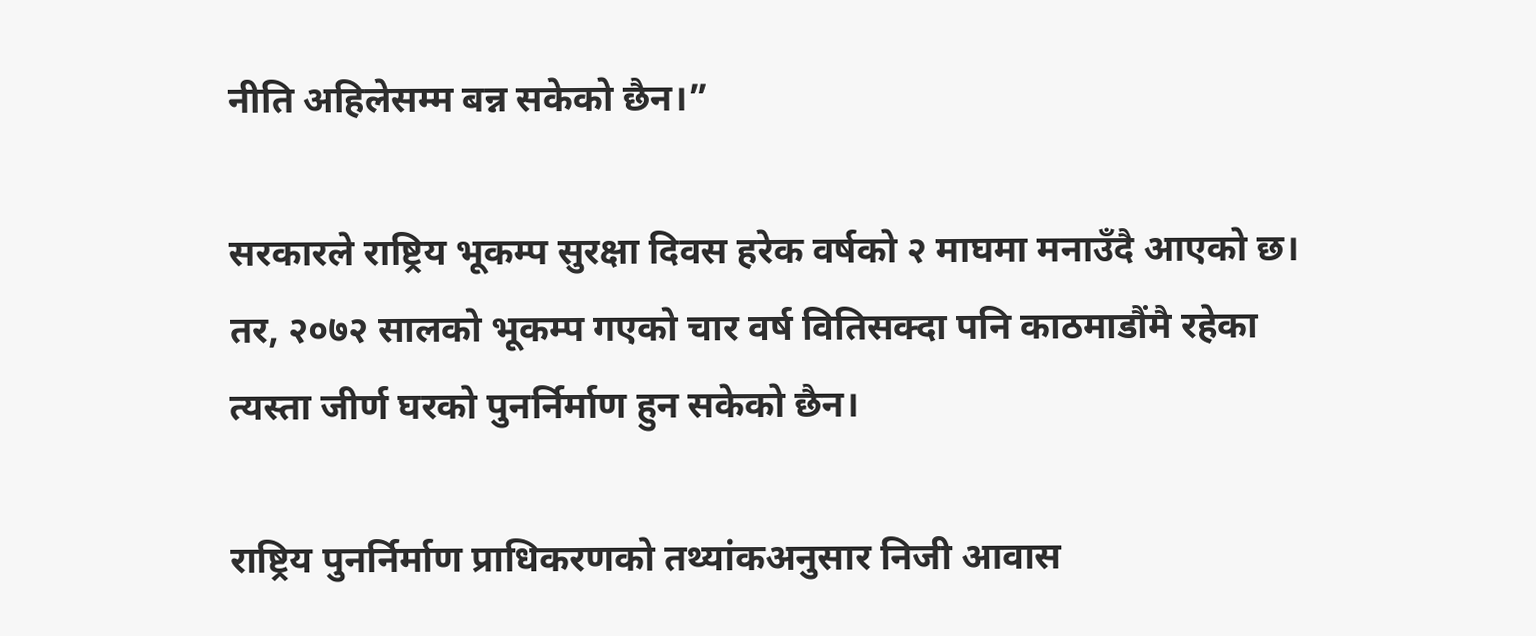नीति अहिलेसम्म बन्न सकेको छैन।”

सरकारले राष्ट्रिय भूकम्प सुरक्षा दिवस हरेक वर्षको २ माघमा मनाउँदै आएको छ। तर, २०७२ सालको भूकम्प गएको चार वर्ष वितिसक्दा पनि काठमाडौंमै रहेका त्यस्ता जीर्ण घरको पुनर्निर्माण हुन सकेको छैन।

राष्ट्रिय पुनर्निर्माण प्राधिकरणको तथ्यांकअनुसार निजी आवास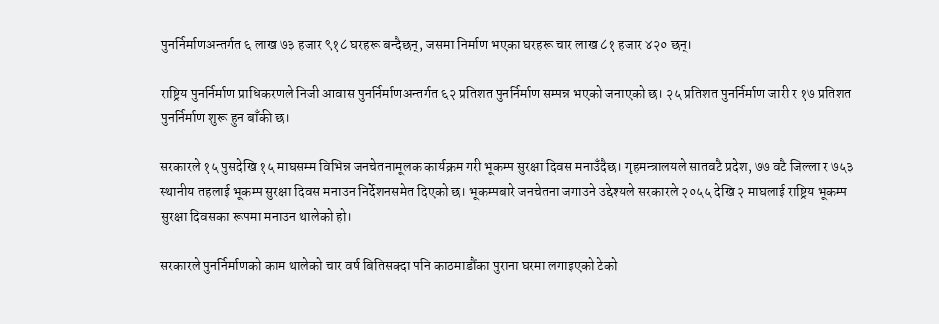पुनर्निर्माणअन्तर्गत ६ लाख ७३ हजार ९१८ घरहरू बन्दैछन्, जसमा निर्माण भएका घरहरू चार लाख ८१ हजार ४२० छन्।

राष्ट्रिय पुनर्निर्माण प्राधिकरणले निजी आवास पुनर्निर्माणअन्तर्गत ६२ प्रतिशत पुनर्निर्माण सम्पन्न भएको जनाएको छ। २५ प्रतिशत पुनर्निर्माण जारी र १७ प्रतिशत पुनर्निर्माण शुरू हुन बाँकी छ।

सरकारले १५ पुसदेखि १५ माघसम्म विभिन्न जनचेतनामूलक कार्यक्रम गरी भूकम्प सुरक्षा दिवस मनाउँदैछ। गृहमन्त्रालयले सातवटै प्रदेश, ७७ वटै जिल्ला र ७५३ स्थानीय तहलाई भूकम्प सुरक्षा दिवस मनाउन निर्देशनसमेत दिएको छ। भूकम्पबारे जनचेतना जगाउने उद्देश्यले सरकारले २०५५ देखि २ माघलाई राष्ट्रिय भूकम्प सुरक्षा दिवसका रूपमा मनाउन थालेको हो।

सरकारले पुनर्निर्माणको काम थालेको चार वर्ष बितिसक्दा पनि काठमाडौंका पुराना घरमा लगाइएको टेको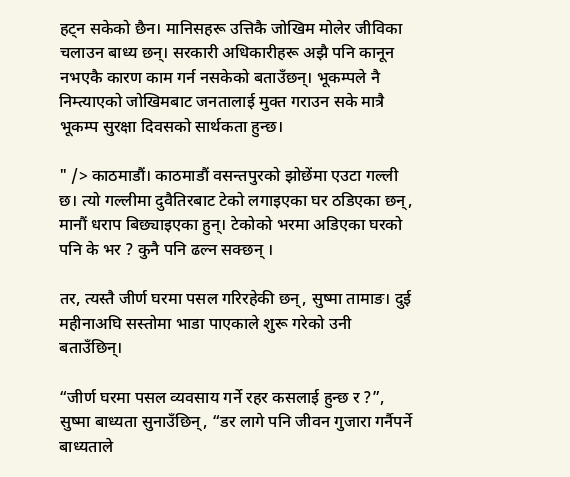हट्न सकेको छैन। मानिसहरू उत्तिकै जोखिम मोलेर जीविका चलाउन बाध्य छन्। सरकारी अधिकारीहरू अझै पनि कानून नभएकै कारण काम गर्न नसकेको बताउँछन्। भूकम्पले नै निम्त्याएको जोखिमबाट जनतालाई मुक्त गराउन सके मात्रै भूकम्प सुरक्षा दिवसको सार्थकता हुन्छ।

" /> काठमाडौं। काठमाडौं वसन्तपुरको झोछेंमा एउटा गल्ली छ। त्यो गल्लीमा दुवैतिरबाट टेको लगाइएका घर ठडिएका छन्, मानौं धराप बिछ्याइएका हुन्। टेकोको भरमा अडिएका घरको पनि के भर ? कुनै पनि ढल्न सक्छन् ।

तर, त्यस्तै जीर्ण घरमा पसल गरिरहेकी छन्, सुष्मा तामाङ। दुई महीनाअघि सस्तोमा भाडा पाएकाले शुरू गरेको उनी बताउँछिन्।

“जीर्ण घरमा पसल व्यवसाय गर्ने रहर कसलाई हुन्छ र ?”, सुष्मा बाध्यता सुनाउँछिन्, “डर लागे पनि जीवन गुजारा गर्नैपर्ने बाध्यताले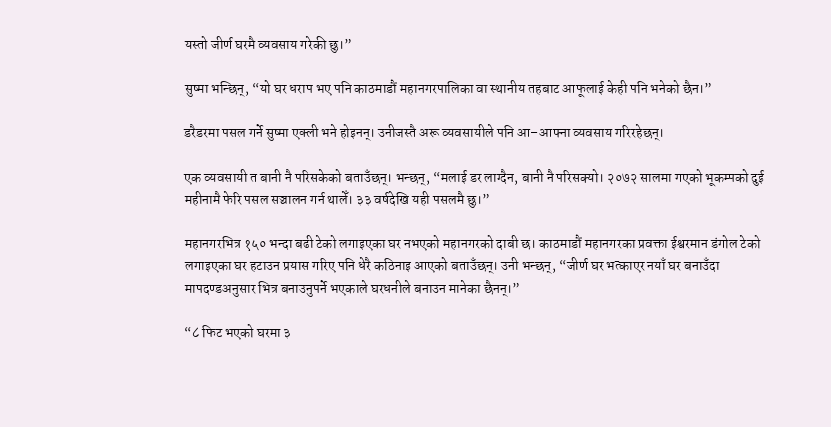यस्तो जीर्ण घरमै व्यवसाय गरेकी छु।”

सुष्मा भन्छिन्, “यो घर धराप भए पनि काठमाडौं महानगरपालिका वा स्थानीय तहबाट आफूलाई केही पनि भनेको छैन।”

डरैडरमा पसल गर्ने सुष्मा एक्ली भने होइनन्। उनीजस्तै अरू व्यवसायीले पनि आ–आफ्ना व्यवसाय गरिरहेछन्।

एक व्यवसायी त बानी नै परिसकेको बताउँछन्। भन्छन्, “मलाई डर लाग्दैन, बानी नै परिसक्यो। २०७२ सालमा गएको भूकम्पको दुई महीनामै फेरि पसल सञ्चालन गर्न थालेँ। ३३ वर्षदेखि यही पसलमै छु।”

महानगरभित्र १५० भन्दा बढी टेको लगाइएका घर नभएको महानगरको दाबी छ। काठमाडौं महानगरका प्रवक्ता ईश्वरमान डंगोल टेको लगाइएका घर हटाउन प्रयास गरिए पनि धेरै कठिनाइ आएको बताउँछन्। उनी भन्छन्, “जीर्ण घर भत्काएर नयाँ घर बनाउँदा मापदण्डअनुसार भित्र बनाउनुपर्ने भएकाले घरधनीले बनाउन मानेका छैनन्।”

“८ फिट भएको घरमा ३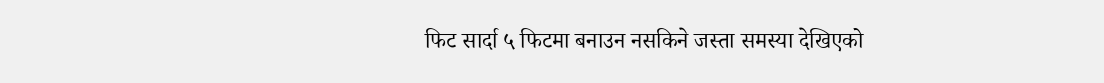फिट सार्दा ५ फिटमा बनाउन नसकिने जस्ता समस्या देखिएको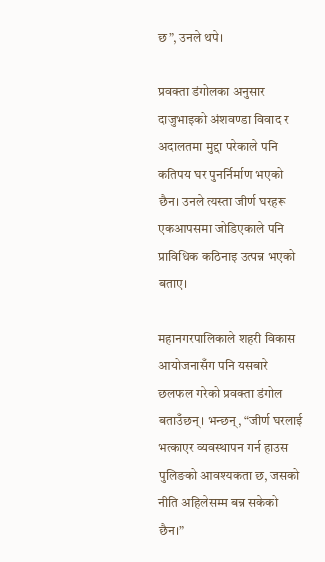छ”, उनले थपे।

प्रवक्ता डंगोलका अनुसार दाजुभाइको अंशवण्डा विवाद र अदालतमा मुद्दा परेकाले पनि कतिपय घर पुनर्निर्माण भएको छैन। उनले त्यस्ता जीर्ण घरहरू एकआपसमा जोडिएकाले पनि प्राविधिक कठिनाइ उत्पन्न भएको बताए।

महानगरपालिकाले शहरी विकास आयोजनासँग पनि यसबारे छलफल गरेको प्रवक्ता डंगोल बताउँछन्। भन्छन्, “जीर्ण घरलाई भत्काएर व्यवस्थापन गर्न हाउस पुलिङको आवश्यकता छ, जसको नीति अहिलेसम्म बन्न सकेको छैन।”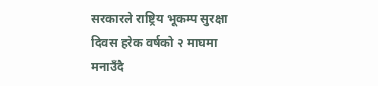सरकारले राष्ट्रिय भूकम्प सुरक्षा दिवस हरेक वर्षको २ माघमा मनाउँदै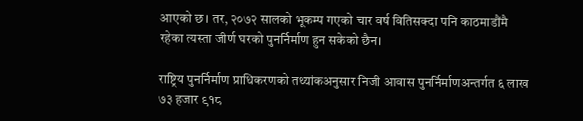आएको छ। तर, २०७२ सालको भूकम्प गएको चार वर्ष वितिसक्दा पनि काठमाडौंमै रहेका त्यस्ता जीर्ण घरको पुनर्निर्माण हुन सकेको छैन।

राष्ट्रिय पुनर्निर्माण प्राधिकरणको तथ्यांकअनुसार निजी आवास पुनर्निर्माणअन्तर्गत ६ लाख ७३ हजार ९१८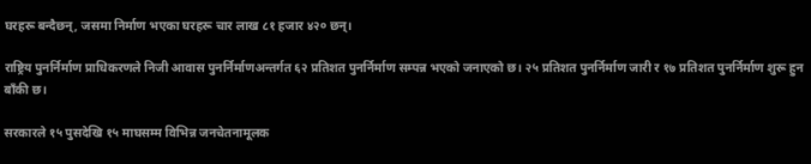घरहरू बन्दैछन्, जसमा निर्माण भएका घरहरू चार लाख ८१ हजार ४२० छन्।

राष्ट्रिय पुनर्निर्माण प्राधिकरणले निजी आवास पुनर्निर्माणअन्तर्गत ६२ प्रतिशत पुनर्निर्माण सम्पन्न भएको जनाएको छ। २५ प्रतिशत पुनर्निर्माण जारी र १७ प्रतिशत पुनर्निर्माण शुरू हुन बाँकी छ।

सरकारले १५ पुसदेखि १५ माघसम्म विभिन्न जनचेतनामूलक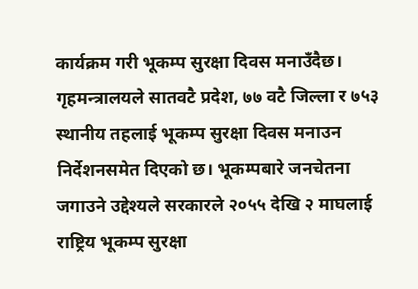कार्यक्रम गरी भूकम्प सुरक्षा दिवस मनाउँदैछ। गृहमन्त्रालयले सातवटै प्रदेश, ७७ वटै जिल्ला र ७५३ स्थानीय तहलाई भूकम्प सुरक्षा दिवस मनाउन निर्देशनसमेत दिएको छ। भूकम्पबारे जनचेतना जगाउने उद्देश्यले सरकारले २०५५ देखि २ माघलाई राष्ट्रिय भूकम्प सुरक्षा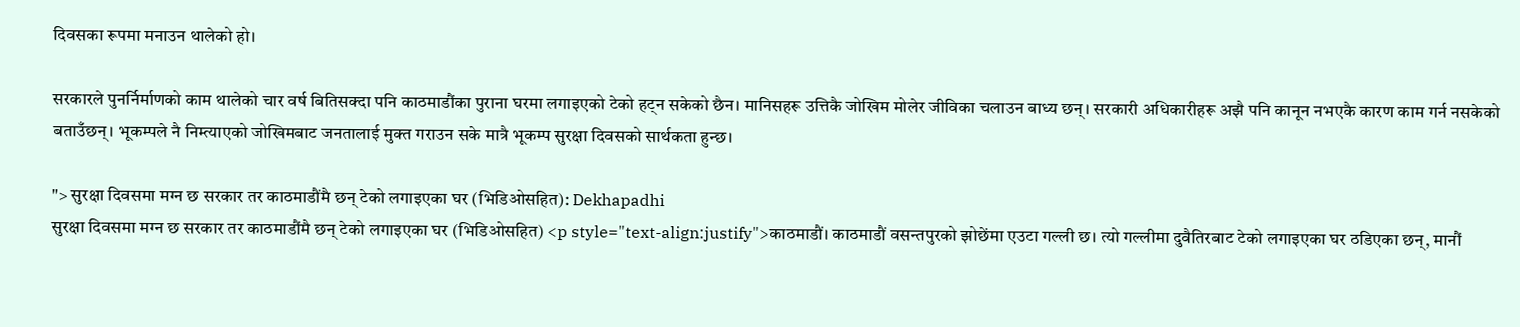दिवसका रूपमा मनाउन थालेको हो।

सरकारले पुनर्निर्माणको काम थालेको चार वर्ष बितिसक्दा पनि काठमाडौंका पुराना घरमा लगाइएको टेको हट्न सकेको छैन। मानिसहरू उत्तिकै जोखिम मोलेर जीविका चलाउन बाध्य छन्। सरकारी अधिकारीहरू अझै पनि कानून नभएकै कारण काम गर्न नसकेको बताउँछन्। भूकम्पले नै निम्त्याएको जोखिमबाट जनतालाई मुक्त गराउन सके मात्रै भूकम्प सुरक्षा दिवसको सार्थकता हुन्छ।

"> सुरक्षा दिवसमा मग्‍न छ सरकार तर काठमाडौंमै छन् टेको लगाइएका घर (भिडिओसहित): Dekhapadhi
सुरक्षा दिवसमा मग्‍न छ सरकार तर काठमाडौंमै छन् टेको लगाइएका घर (भिडिओसहित) <p style="text-align:justify">काठमाडौं। काठमाडौं वसन्तपुरको झोछेंमा एउटा गल्ली छ। त्यो गल्लीमा दुवैतिरबाट टेको लगाइएका घर ठडिएका छन्, मानौं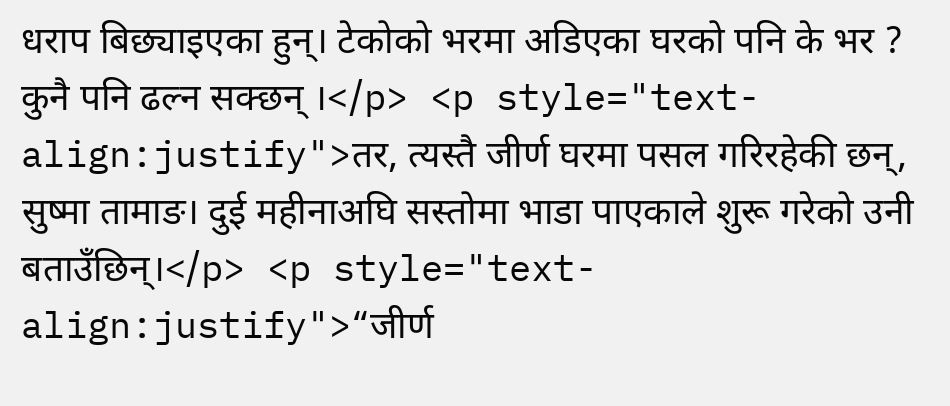धराप बिछ्याइएका हुन्। टेकोको भरमा अडिएका घरको पनि के भर ? कुनै पनि ढल्न सक्छन् ।</p> <p style="text-align:justify">तर, त्यस्तै जीर्ण घरमा पसल गरिरहेकी छन्, सुष्मा तामाङ। दुई महीनाअघि सस्तोमा भाडा पाएकाले शुरू गरेको उनी बताउँछिन्।</p> <p style="text-align:justify">“जीर्ण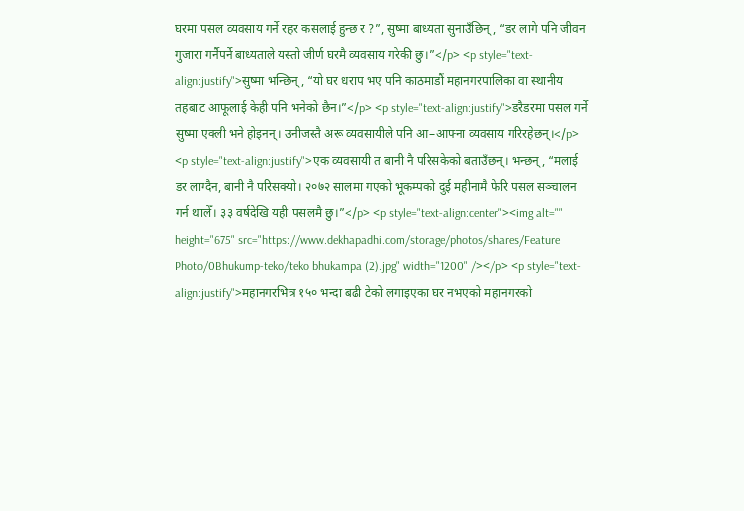घरमा पसल व्यवसाय गर्ने रहर कसलाई हुन्छ र ?”, सुष्मा बाध्यता सुनाउँछिन्, “डर लागे पनि जीवन गुजारा गर्नैपर्ने बाध्यताले यस्तो जीर्ण घरमै व्यवसाय गरेकी छु।”</p> <p style="text-align:justify">सुष्मा भन्छिन्, “यो घर धराप भए पनि काठमाडौं महानगरपालिका वा स्थानीय तहबाट आफूलाई केही पनि भनेको छैन।”</p> <p style="text-align:justify">डरैडरमा पसल गर्ने सुष्मा एक्ली भने होइनन्। उनीजस्तै अरू व्यवसायीले पनि आ–आफ्ना व्यवसाय गरिरहेछन्।</p> <p style="text-align:justify">एक व्यवसायी त बानी नै परिसकेको बताउँछन्। भन्छन्, “मलाई डर लाग्दैन, बानी नै परिसक्यो। २०७२ सालमा गएको भूकम्पको दुई महीनामै फेरि पसल सञ्चालन गर्न थालेँ। ३३ वर्षदेखि यही पसलमै छु।”</p> <p style="text-align:center"><img alt="" height="675" src="https://www.dekhapadhi.com/storage/photos/shares/Feature Photo/0Bhukump-teko/teko bhukampa (2).jpg" width="1200" /></p> <p style="text-align:justify">महानगरभित्र १५० भन्दा बढी टेको लगाइएका घर नभएको महानगरको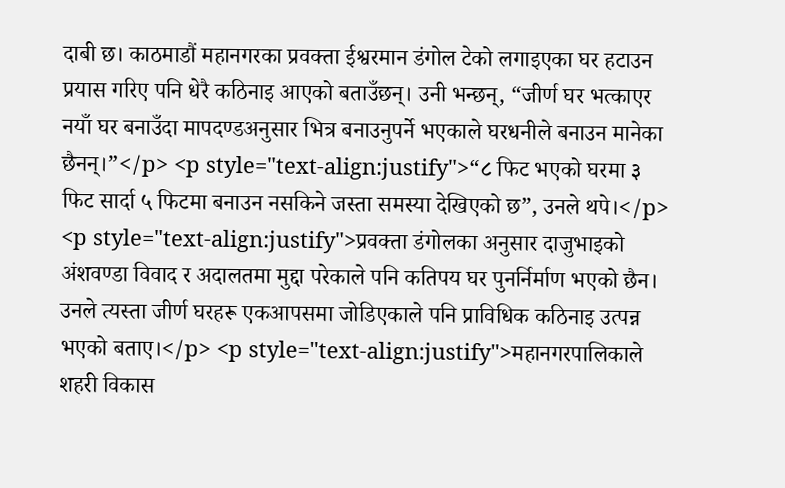दाबी छ। काठमाडौं महानगरका प्रवक्ता ईश्वरमान डंगोल टेको लगाइएका घर हटाउन प्रयास गरिए पनि धेरै कठिनाइ आएको बताउँछन्। उनी भन्छन्, “जीर्ण घर भत्काएर नयाँ घर बनाउँदा मापदण्डअनुसार भित्र बनाउनुपर्ने भएकाले घरधनीले बनाउन मानेका छैनन्।”</p> <p style="text-align:justify">“८ फिट भएको घरमा ३ फिट सार्दा ५ फिटमा बनाउन नसकिने जस्ता समस्या देखिएको छ”, उनले थपे।</p> <p style="text-align:justify">प्रवक्ता डंगोलका अनुसार दाजुभाइको अंशवण्डा विवाद र अदालतमा मुद्दा परेकाले पनि कतिपय घर पुनर्निर्माण भएको छैन। उनले त्यस्ता जीर्ण घरहरू एकआपसमा जोडिएकाले पनि प्राविधिक कठिनाइ उत्पन्न भएको बताए।</p> <p style="text-align:justify">महानगरपालिकाले शहरी विकास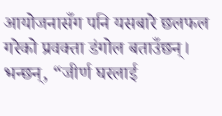आयोजनासँग पनि यसबारे छलफल गरेको प्रवक्ता डंगोल बताउँछन्। भन्छन्, “जीर्ण घरलाई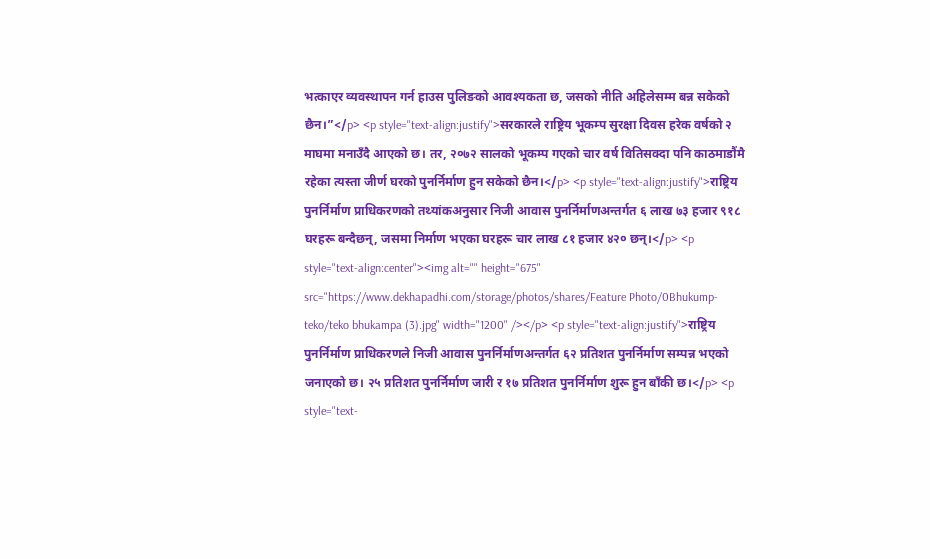भत्काएर व्यवस्थापन गर्न हाउस पुलिङको आवश्यकता छ, जसको नीति अहिलेसम्म बन्न सकेको छैन।”</p> <p style="text-align:justify">सरकारले राष्ट्रिय भूकम्प सुरक्षा दिवस हरेक वर्षको २ माघमा मनाउँदै आएको छ। तर, २०७२ सालको भूकम्प गएको चार वर्ष वितिसक्दा पनि काठमाडौंमै रहेका त्यस्ता जीर्ण घरको पुनर्निर्माण हुन सकेको छैन।</p> <p style="text-align:justify">राष्ट्रिय पुनर्निर्माण प्राधिकरणको तथ्यांकअनुसार निजी आवास पुनर्निर्माणअन्तर्गत ६ लाख ७३ हजार ९१८ घरहरू बन्दैछन्, जसमा निर्माण भएका घरहरू चार लाख ८१ हजार ४२० छन्।</p> <p style="text-align:center"><img alt="" height="675" src="https://www.dekhapadhi.com/storage/photos/shares/Feature Photo/0Bhukump-teko/teko bhukampa (3).jpg" width="1200" /></p> <p style="text-align:justify">राष्ट्रिय पुनर्निर्माण प्राधिकरणले निजी आवास पुनर्निर्माणअन्तर्गत ६२ प्रतिशत पुनर्निर्माण सम्पन्न भएको जनाएको छ। २५ प्रतिशत पुनर्निर्माण जारी र १७ प्रतिशत पुनर्निर्माण शुरू हुन बाँकी छ।</p> <p style="text-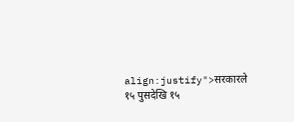align:justify">सरकारले १५ पुसदेखि १५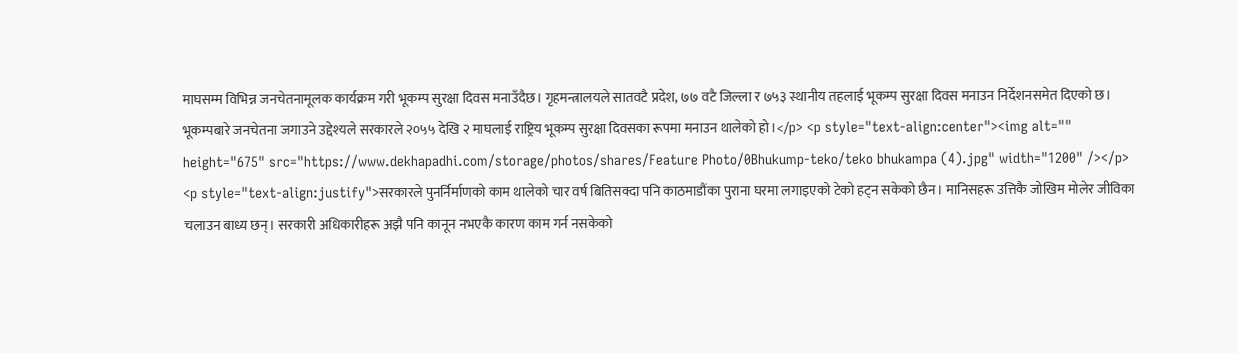माघसम्म विभिन्न जनचेतनामूलक कार्यक्रम गरी भूकम्प सुरक्षा दिवस मनाउँदैछ। गृहमन्त्रालयले सातवटै प्रदेश, ७७ वटै जिल्ला र ७५३ स्थानीय तहलाई भूकम्प सुरक्षा दिवस मनाउन निर्देशनसमेत दिएको छ। भूकम्पबारे जनचेतना जगाउने उद्देश्यले सरकारले २०५५ देखि २ माघलाई राष्ट्रिय भूकम्प सुरक्षा दिवसका रूपमा मनाउन थालेको हो।</p> <p style="text-align:center"><img alt="" height="675" src="https://www.dekhapadhi.com/storage/photos/shares/Feature Photo/0Bhukump-teko/teko bhukampa (4).jpg" width="1200" /></p> <p style="text-align:justify">सरकारले पुनर्निर्माणको काम थालेको चार वर्ष बितिसक्दा पनि काठमाडौंका पुराना घरमा लगाइएको टेको हट्न सकेको छैन। मानिसहरू उत्तिकै जोखिम मोलेर जीविका चलाउन बाध्य छन्। सरकारी अधिकारीहरू अझै पनि कानून नभएकै कारण काम गर्न नसकेको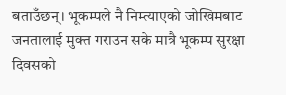बताउँछन्। भूकम्पले नै निम्त्याएको जोखिमबाट जनतालाई मुक्त गराउन सके मात्रै भूकम्प सुरक्षा दिवसको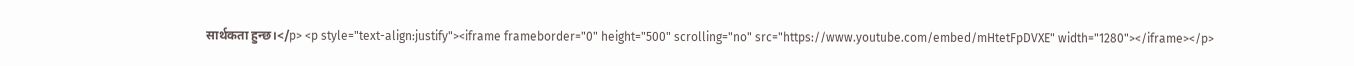सार्थकता हुन्छ।</p> <p style="text-align:justify"><iframe frameborder="0" height="500" scrolling="no" src="https://www.youtube.com/embed/mHtetFpDVXE" width="1280"></iframe></p>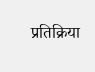प्रतिक्रिया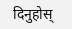दिनुहोस्